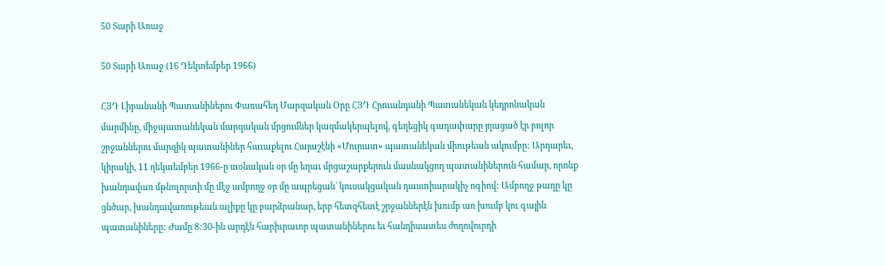50 Տարի Առաջ

50 Տարի Առաջ (16 Դեկտեմբեր 1966)

ՀՅԴ Լիբանանի Պատանիներու Փառահեղ Մարզական Օրը ՀՅԴ Հրուանդանի Պատանեկան կեդրոնական մարմինը, միջպատանեկան մարզական մրցումներ կազմակերպելով, գեղեցիկ գաղափարը յղացած էր բոլոր շրջաններու մարզիկ պատանիներ հաւաքելու Հայաշէնի «Մուրատ» պատանեկան միութեան ակումբը: Արդարեւ, կիրակի, 11 դեկտեմբեր 1966-ը տօնական օր մը եղաւ մրցաշարքերուն մասնակցող պատանիներուն համար, որոնք խանդավառ մթնոլորտի մը մէջ ամբողջ օր մը ապրեցան` կուսակցական դաստիարակիչ ոգիով: Ամբողջ թաղը կը ցնծար, խանդավառութեան ալիքը կը բարձրանար, երբ հետզհետէ շրջաններէն խումբ առ խումբ կու գային պատանիները: Ժամը 8:30-ին արդէն հարիւրաւոր պատանիներու եւ հանդիսատես ժողովուրդի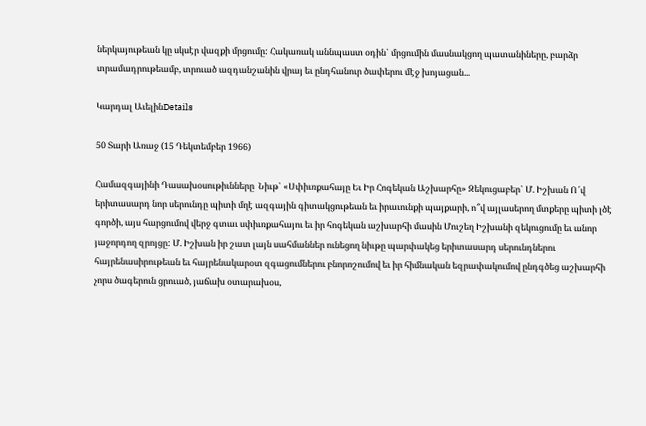ներկայութեան կը սկսէր վազքի մրցումը: Հակառակ աննպաստ օդին` մրցումին մասնակցող պատանիները, բարձր տրամադրութեամբ, տրուած ազդանշանին վրայ եւ ընդհանուր ծափերու մէջ խոյացան...

Կարդալ ԱւելինDetails

50 Տարի Առաջ (15 Դեկտեմբեր 1966)

Համազգայինի Դասախօսութիւնները  Նիւթ` «Սփիւռքահայը Եւ Իր Հոգեկան Աշխարհը» Զեկուցաբեր` Մ. Իշխան Ո՜վ երիտասարդ նոր սերունդը պիտի մղէ ազգային գիտակցութեան եւ իրաւունքի պայքարի, ո՞վ այլասերող մտքերը պիտի լծէ գործի, այս հարցումով վերջ գտաւ սփիւռքահայու եւ իր հոգեկան աշխարհի մասին Մուշեղ Իշխանի զեկուցումը եւ անոր յաջորդող զրոյցը: Մ. Իշխան իր շատ լայն սահմաններ ունեցող նիւթը պարփակեց երիտասարդ սերունդներու հայրենասիրութեան եւ հայրենակարօտ զգացումներու բնորոշումով եւ իր հիմնական եզրափակումով ընդգծեց աշխարհի չորս ծագերուն ցրուած, յաճախ օտարախօս,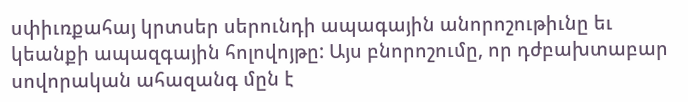սփիւռքահայ կրտսեր սերունդի ապագային անորոշութիւնը եւ կեանքի ապազգային հոլովոյթը: Այս բնորոշումը, որ դժբախտաբար սովորական ահազանգ մըն է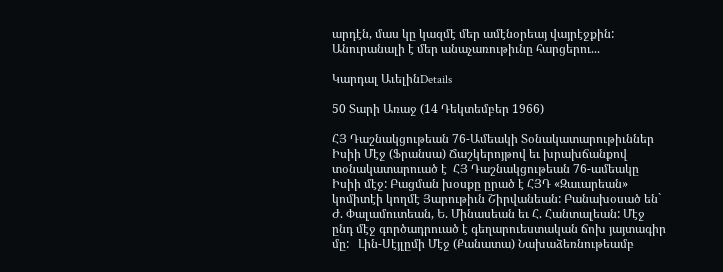արդէն, մաս կը կազմէ մեր ամէնօրեայ վայրէջքին: Անուրանալի է մեր անաչառութիւնը հարցերու...

Կարդալ ԱւելինDetails

50 Տարի Առաջ (14 Դեկտեմբեր 1966)

ՀՅ Դաշնակցութեան 76-Ամեակի Տօնակատարութիւններ Իսիի Մէջ (Ֆրանսա) Ճաշկերոյթով եւ խրախճանքով տօնակատարուած է  ՀՅ Դաշնակցութեան 76-ամեակը Իսիի մէջ: Բացման խօսքը ըրած է ՀՅԴ «Զաւարեան» կոմիտէի կողմէ Յարութիւն Շիրվանեան: Բանախօսած են` Ժ. Փալամուտեան, Ե. Մինասեան եւ Հ. Հանտալեան: Մէջ ընդ մէջ գործադրուած է գեղարուեստական ճոխ յայտագիր մը:   Լին-Սէյլըմի Մէջ (Քանատա) Նախաձեռնութեամբ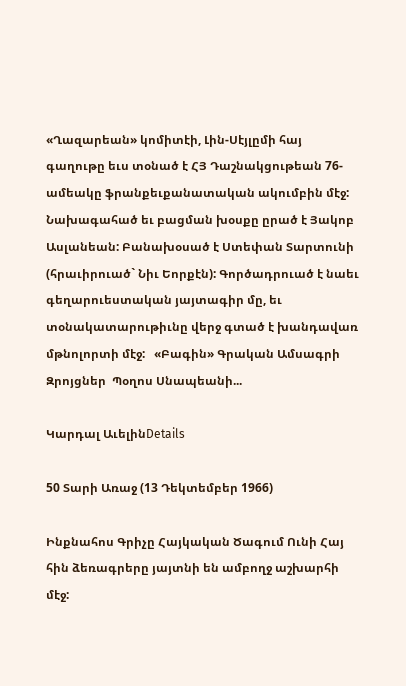«Ղազարեան» կոմիտէի, Լին-Սէյլըմի հայ գաղութը եւս տօնած է ՀՅ Դաշնակցութեան 76-ամեակը ֆրանքեւքանատական ակումբին մէջ: Նախագահած եւ բացման խօսքը ըրած է Յակոբ Ասլանեան: Բանախօսած է Ստեփան Տարտունի (հրաւիրուած` Նիւ Եորքէն): Գործադրուած է նաեւ գեղարուեստական յայտագիր մը, եւ տօնակատարութիւնը վերջ գտած է խանդավառ մթնոլորտի մէջ:   «Բագին» Գրական Ամսագրի Զրոյցներ  Պօղոս Սնապեանի...

Կարդալ ԱւելինDetails

50 Տարի Առաջ (13 Դեկտեմբեր 1966)

Ինքնահոս Գրիչը Հայկական Ծագում Ունի Հայ հին ձեռագրերը յայտնի են ամբողջ աշխարհի մէջ: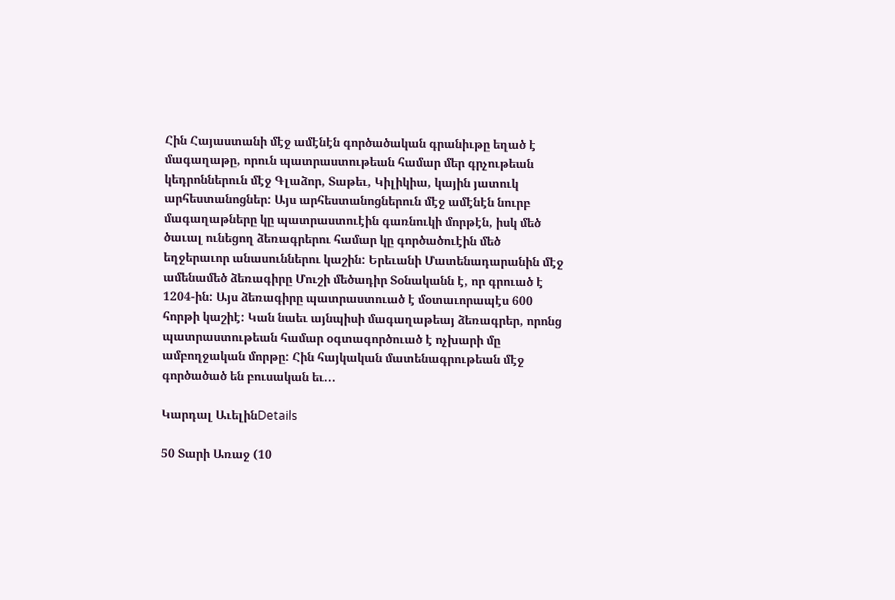Հին Հայաստանի մէջ ամէնէն գործածական գրանիւթը եղած է մագաղաթը, որուն պատրաստութեան համար մեր գրչութեան կեդրոններուն մէջ Գլաձոր, Տաթեւ, Կիլիկիա, կային յատուկ արհեստանոցներ: Այս արհեստանոցներուն մէջ ամէնէն նուրբ մագաղաթները կը պատրաստուէին գառնուկի մորթէն, իսկ մեծ ծաւալ ունեցող ձեռագրերու համար կը գործածուէին մեծ եղջերաւոր անասուններու կաշին: Երեւանի Մատենադարանին մէջ ամենամեծ ձեռագիրը Մուշի մեծադիր Տօնականն է, որ գրուած է 1204-ին: Այս ձեռագիրը պատրաստուած է մօտաւորապէս 600 հորթի կաշիէ: Կան նաեւ այնպիսի մագաղաթեայ ձեռագրեր, որոնց պատրաստութեան համար օգտագործուած է ոչխարի մը ամբողջական մորթը: Հին հայկական մատենագրութեան մէջ գործածած են բուսական եւ...

Կարդալ ԱւելինDetails

50 Տարի Առաջ (10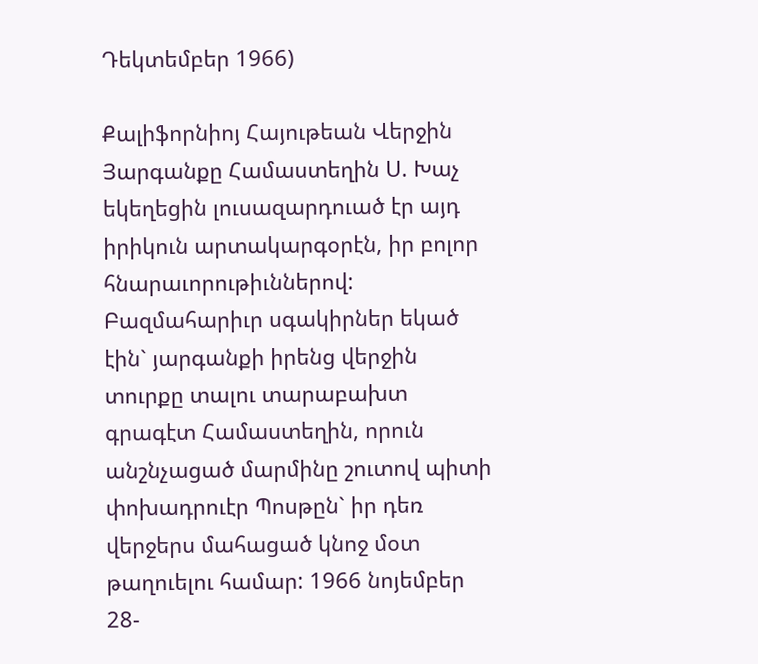Դեկտեմբեր 1966)

Քալիֆորնիոյ Հայութեան Վերջին Յարգանքը Համաստեղին Ս. Խաչ եկեղեցին լուսազարդուած էր այդ իրիկուն արտակարգօրէն, իր բոլոր հնարաւորութիւններով: Բազմահարիւր սգակիրներ եկած էին` յարգանքի իրենց վերջին տուրքը տալու տարաբախտ գրագէտ Համաստեղին, որուն անշնչացած մարմինը շուտով պիտի փոխադրուէր Պոսթըն` իր դեռ վերջերս մահացած կնոջ մօտ թաղուելու համար: 1966 նոյեմբեր 28-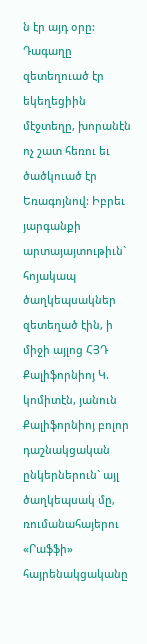ն էր այդ օրը: Դագաղը զետեղուած էր եկեղեցիին մէջտեղը, խորանէն ոչ շատ հեռու եւ ծածկուած էր Եռագոյնով: Իբրեւ յարգանքի արտայայտութիւն` հոյակապ ծաղկեպսակներ զետեղած էին, ի միջի այլոց ՀՅԴ Քալիֆորնիոյ Կ. կոմիտէն, յանուն Քալիֆորնիոյ բոլոր դաշնակցական ընկերներուն` այլ ծաղկեպսակ մը, ռումանահայերու «Րաֆֆի» հայրենակցականը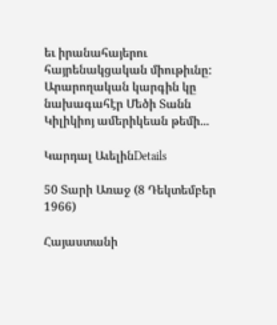եւ իրանահայերու հայրենակցական միութիւնը: Արարողական կարգին կը նախագահէր Մեծի Տանն Կիլիկիոյ ամերիկեան թեմի...

Կարդալ ԱւելինDetails

50 Տարի Առաջ (8 Դեկտեմբեր 1966)

Հայաստանի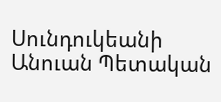Սունդուկեանի Անուան Պետական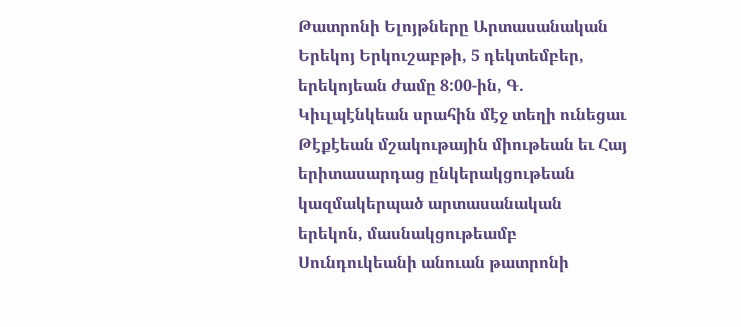Թատրոնի Ելոյթները Արտասանական Երեկոյ Երկուշաբթի, 5 դեկտեմբեր, երեկոյեան ժամը 8:00-ին, Գ.  Կիւլպէնկեան սրահին մէջ տեղի ունեցաւ Թէքէեան մշակութային միութեան եւ Հայ երիտասարդաց ընկերակցութեան կազմակերպած արտասանական երեկոն, մասնակցութեամբ Սունդուկեանի անուան թատրոնի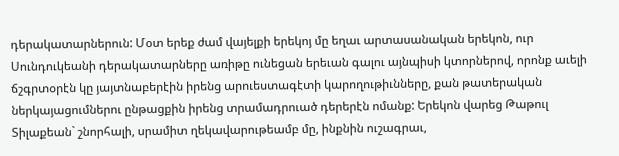դերակատարներուն: Մօտ երեք ժամ վայելքի երեկոյ մը եղաւ արտասանական երեկոն, ուր Սունդուկեանի դերակատարները առիթը ունեցան երեւան գալու այնպիսի կտորներով, որոնք աւելի ճշգրտօրէն կը յայտնաբերէին իրենց արուեստագէտի կարողութիւնները, քան թատերական ներկայացումներու ընթացքին իրենց տրամադրուած դերերէն ոմանք: Երեկոն վարեց Թաթուլ Տիլաքեան` շնորհալի, սրամիտ ղեկավարութեամբ մը, ինքնին ուշագրաւ,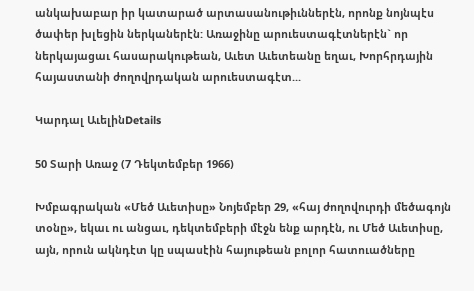անկախաբար իր կատարած արտասանութիւններէն, որոնք նոյնպէս ծափեր խլեցին ներկաներէն: Առաջինը արուեստագէտներէն` որ ներկայացաւ հասարակութեան, Աւետ Աւետեանը եղաւ, Խորհրդային հայաստանի ժողովրդական արուեստագէտ...

Կարդալ ԱւելինDetails

50 Տարի Առաջ (7 Դեկտեմբեր 1966)

Խմբագրական «Մեծ Աւետիսը» Նոյեմբեր 29, «հայ ժողովուրդի մեծագոյն տօնը», եկաւ ու անցաւ, դեկտեմբերի մէջն ենք արդէն, ու Մեծ Աւետիսը, այն, որուն ակնդէտ կը սպասէին հայութեան բոլոր հատուածները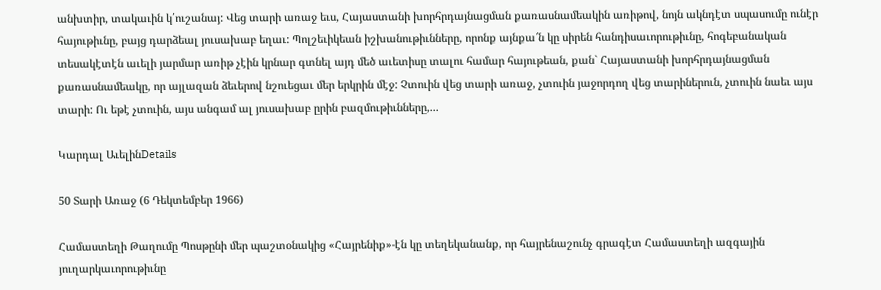անխտիր, տակաւին կ՛ուշանայ: Վեց տարի առաջ եւս, Հայաստանի խորհրդայնացման քառասնամեակին առիթով, նոյն ակնդէտ սպասումը ունէր հայութիւնը, բայց դարձեալ յուսախաբ եղաւ: Պոլշեւիկեան իշխանութիւնները, որոնք այնքա՜ն կը սիրեն հանդիսաւորութիւնը, հոգեբանական տեսակէտէն աւելի յարմար առիթ չէին կրնար գտնել այդ մեծ աւետիսը տալու համար հայութեան, քան` Հայաստանի խորհրդայնացման քառասնամեակը, որ այլազան ձեւերով նշուեցաւ մեր երկրին մէջ: Չտուին վեց տարի առաջ, չտուին յաջորդող վեց տարիներուն, չտուին նաեւ այս տարի: Ու եթէ չտուին, այս անգամ ալ յուսախաբ ըրին բազմութիւնները,...

Կարդալ ԱւելինDetails

50 Տարի Առաջ (6 Դեկտեմբեր 1966)

Համաստեղի Թաղումը Պոսթընի մեր պաշտօնակից «Հայրենիք»-էն կը տեղեկանանք, որ հայրենաշունչ գրագէտ Համաստեղի ազգային յուղարկաւորութիւնը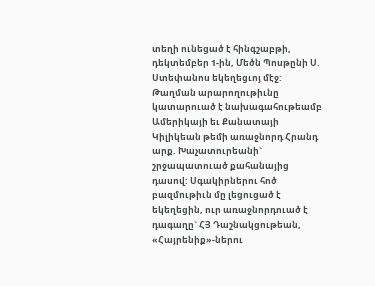տեղի ունեցած է հինգշաբթի, դեկտեմբեր 1-ին, Մեծն Պոսթընի Ս. Ստեփանոս եկեղեցւոյ մէջ: Թաղման արարողութիւնը կատարուած է նախագահութեամբ Ամերիկայի եւ Քանատայի Կիլիկեան թեմի առաջնորդ Հրանդ արք. Խաչատուրեանի` շրջապատուած քահանայից դասով: Սգակիրներու հոծ բազմութիւն մը լեցուցած է եկեղեցին, ուր առաջնորդուած է դագաղը` ՀՅ Դաշնակցութեան, «Հայրենիք»-ներու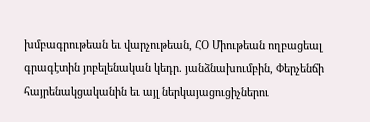խմբագրութեան եւ վարչութեան, ՀՕ Միութեան ողբացեալ գրագէտին յոբելենական կեդր. յանձնախումբին, Փերչենճի հայրենակցականին եւ այլ ներկայացուցիչներու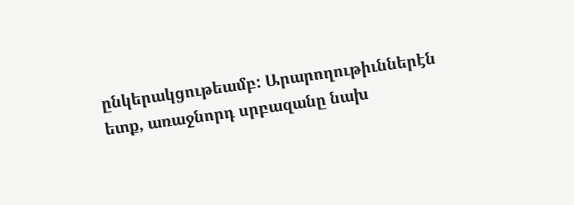ընկերակցութեամբ: Արարողութիւններէն ետք, առաջնորդ սրբազանը նախ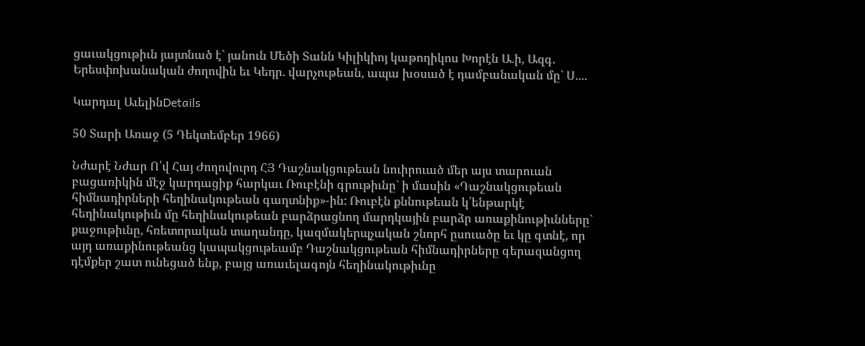ցաւակցութիւն յայտնած է` յանուն Մեծի Տանն Կիլիկիոյ կաթողիկոս Խորէն Ա.ի, Ազգ. Երեսփոխանական ժողովին եւ Կեդր. վարչութեան, ապա խօսած է դամբանական մը` Ս....

Կարդալ ԱւելինDetails

50 Տարի Առաջ (5 Դեկտեմբեր 1966)

Նժարէ Նժար Ո՛վ Հայ Ժողովուրդ ՀՅ Դաշնակցութեան նուիրուած մեր այս տարուան բացառիկին մէջ կարդացիք հարկաւ Ռուբէնի գրութիւնը` ի մասին «Դաշնակցութեան հիմնադիրների հեղինակութեան գաղտնիք»-ին: Ռուբէն քննութեան կ՛ենթարկէ հեղինակութիւն մը հեղինակութեան բարձրացնող մարդկային բարձր առաքինութիւնները` քաջութիւնը, հռետորական տաղանդը, կազմակերպչական շնորհ ըսուածը եւ կը գտնէ, որ այդ առաքինութեանց կապակցութեամբ Դաշնակցութեան հիմնադիրները գերազանցող դէմքեր շատ ունեցած ենք, բայց առաւելագոյն հեղինակութիւնը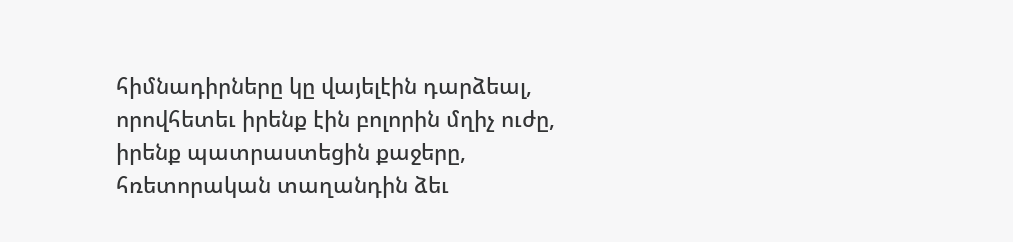հիմնադիրները կը վայելէին դարձեալ, որովհետեւ իրենք էին բոլորին մղիչ ուժը, իրենք պատրաստեցին քաջերը, հռետորական տաղանդին ձեւ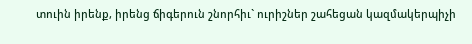տուին իրենք, իրենց ճիգերուն շնորհիւ` ուրիշներ շահեցան կազմակերպիչի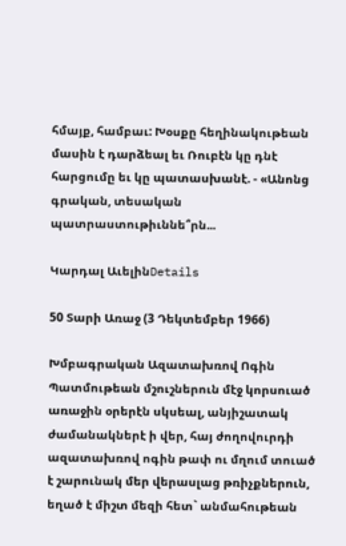հմայք, համբաւ: Խօսքը հեղինակութեան մասին է դարձեալ եւ Ռուբէն կը դնէ հարցումը եւ կը պատասխանէ. - «Անոնց գրական, տեսական պատրաստութիւննե՞րն...

Կարդալ ԱւելինDetails

50 Տարի Առաջ (3 Դեկտեմբեր 1966)

Խմբագրական Ազատախռով Ոգին Պատմութեան մշուշներուն մէջ կորսուած առաջին օրերէն սկսեալ, անյիշատակ ժամանակներէ ի վեր, հայ ժողովուրդի  ազատախռով ոգին թափ ու մղում տուած է շարունակ մեր վերասլաց թռիչքներուն, եղած է միշտ մեզի հետ` անմահութեան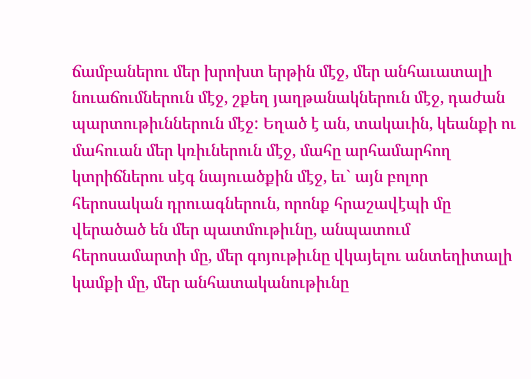ճամբաներու մեր խրոխտ երթին մէջ, մեր անհաւատալի նուաճումներուն մէջ, շքեղ յաղթանակներուն մէջ, դաժան պարտութիւններուն մէջ: Եղած է ան, տակաւին, կեանքի ու մահուան մեր կռիւներուն մէջ, մահը արհամարհող կտրիճներու սէգ նայուածքին մէջ, եւ` այն բոլոր հերոսական դրուագներուն, որոնք հրաշավէպի մը վերածած են մեր պատմութիւնը, անպատում հերոսամարտի մը, մեր գոյութիւնը վկայելու անտեղիտալի կամքի մը, մեր անհատականութիւնը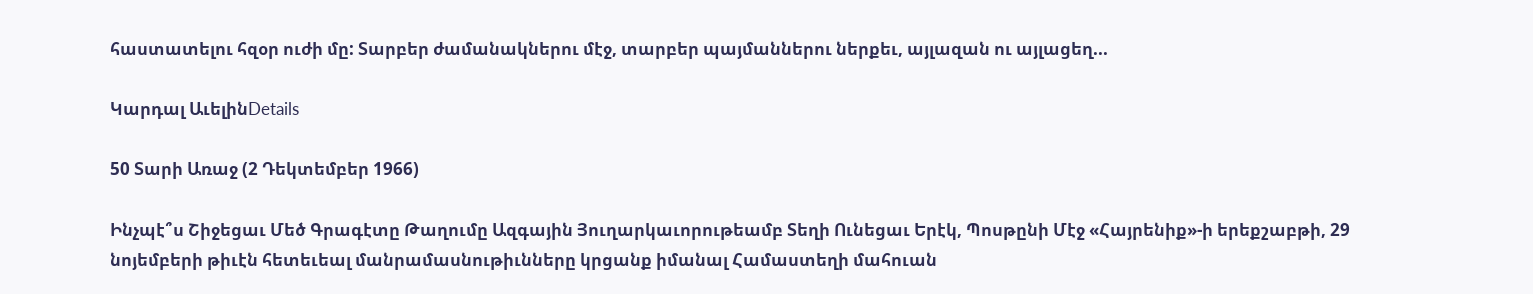հաստատելու հզօր ուժի մը: Տարբեր ժամանակներու մէջ, տարբեր պայմաններու ներքեւ, այլազան ու այլացեղ...

Կարդալ ԱւելինDetails

50 Տարի Առաջ (2 Դեկտեմբեր 1966)

Ինչպէ՞ս Շիջեցաւ Մեծ Գրագէտը Թաղումը Ազգային Յուղարկաւորութեամբ Տեղի Ունեցաւ Երէկ, Պոսթընի Մէջ «Հայրենիք»-ի երեքշաբթի, 29 նոյեմբերի թիւէն հետեւեալ մանրամասնութիւնները կրցանք իմանալ Համաստեղի մահուան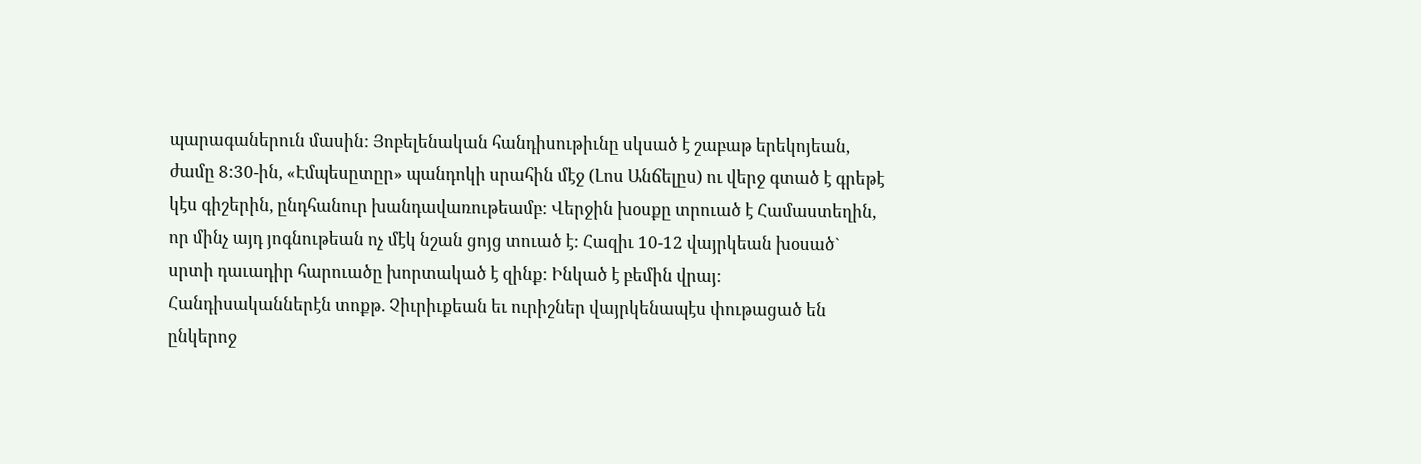պարագաներուն մասին: Յոբելենական հանդիսութիւնը սկսած է շաբաթ երեկոյեան, ժամը 8:30-ին, «Էմպեսըտըր» պանդոկի սրահին մէջ (Լոս Անճելըս) ու վերջ գտած է գրեթէ կէս գիշերին, ընդհանուր խանդավառութեամբ: Վերջին խօսքը տրուած է Համաստեղին, որ մինչ այդ յոգնութեան ոչ մէկ նշան ցոյց տուած է: Հազիւ 10-12 վայրկեան խօսած` սրտի դաւադիր հարուածը խորտակած է զինք: Ինկած է բեմին վրայ: Հանդիսականներէն տոքթ. Չիւրիւքեան եւ ուրիշներ վայրկենապէս փութացած են ընկերոջ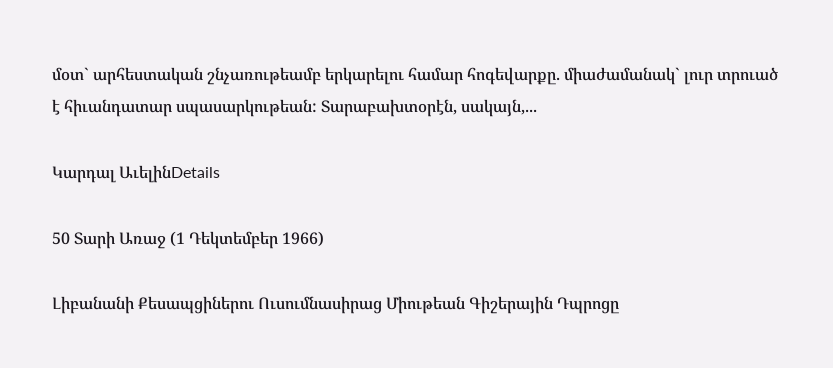մօտ` արհեստական շնչառութեամբ երկարելու համար հոգեվարքը. միաժամանակ` լուր տրուած է հիւանդատար սպասարկութեան: Տարաբախտօրէն, սակայն,...

Կարդալ ԱւելինDetails

50 Տարի Առաջ (1 Դեկտեմբեր 1966)

Լիբանանի Քեսապցիներու Ուսումնասիրաց Միութեան Գիշերային Դպրոցը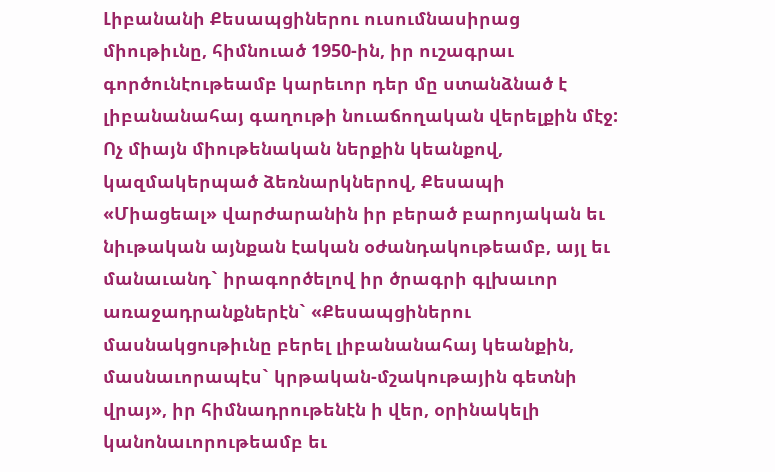Լիբանանի Քեսապցիներու ուսումնասիրաց միութիւնը, հիմնուած 1950-ին, իր ուշագրաւ գործունէութեամբ կարեւոր դեր մը ստանձնած է լիբանանահայ գաղութի նուաճողական վերելքին մէջ: Ոչ միայն միութենական ներքին կեանքով, կազմակերպած ձեռնարկներով, Քեսապի «Միացեալ» վարժարանին իր բերած բարոյական եւ նիւթական այնքան էական օժանդակութեամբ, այլ եւ մանաւանդ` իրագործելով իր ծրագրի գլխաւոր առաջադրանքներէն` «Քեսապցիներու մասնակցութիւնը բերել լիբանանահայ կեանքին, մասնաւորապէս` կրթական-մշակութային գետնի վրայ», իր հիմնադրութենէն ի վեր, օրինակելի կանոնաւորութեամբ եւ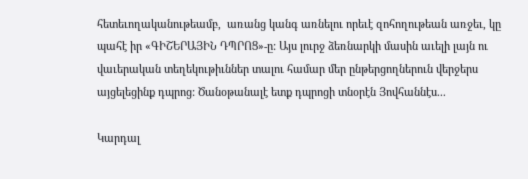հետեւողականութեամբ,  առանց կանգ առնելու որեւէ զոհողութեան առջեւ, կը պահէ իր «ԳԻՇԵՐԱՅԻՆ ԴՊՐՈՑ»-ը: Այս լուրջ ձեռնարկի մասին աւելի լայն ու վաւերական տեղեկութիւններ տալու համար մեր ընթերցողներուն վերջերս այցելեցինք դպրոց: Ծանօթանալէ ետք դպրոցի տնօրէն Յովհաննէս...

Կարդալ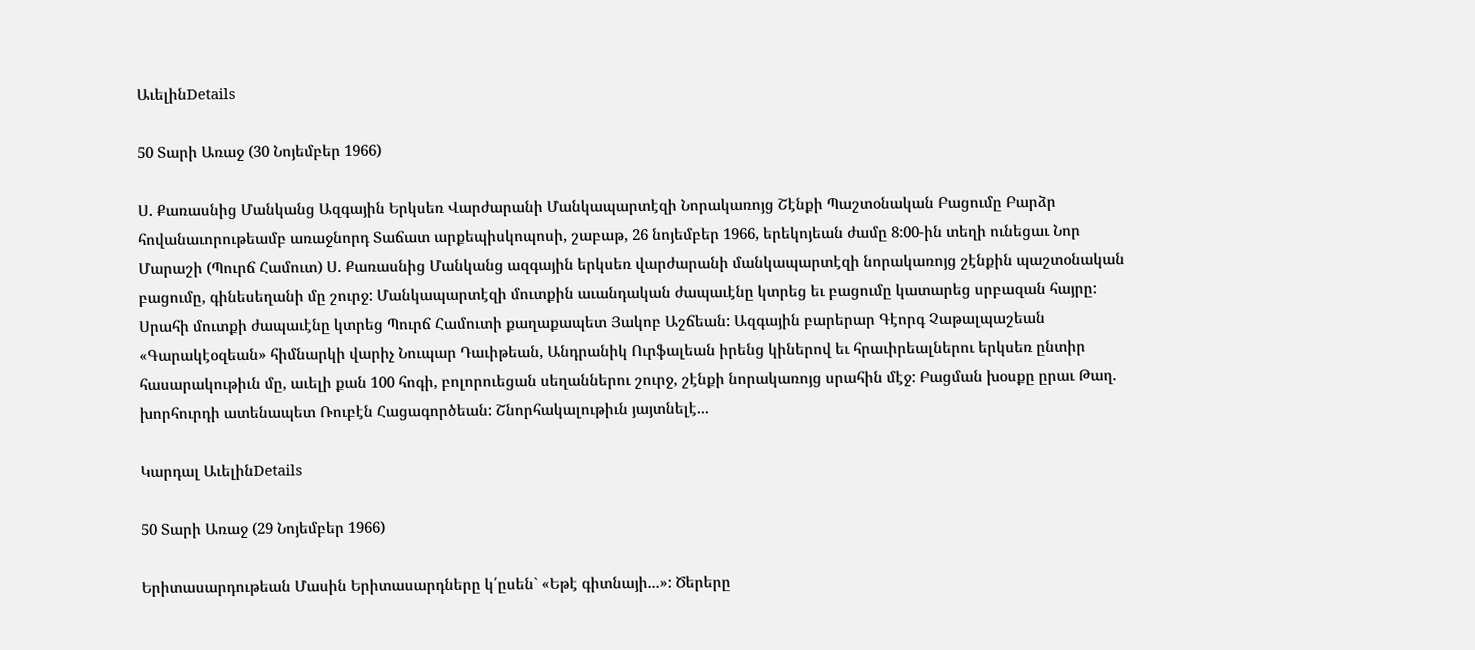ԱւելինDetails

50 Տարի Առաջ (30 Նոյեմբեր 1966)

Ս. Քառասնից Մանկանց Ազգային Երկսեռ Վարժարանի Մանկապարտէզի Նորակառոյց Շէնքի Պաշտօնական Բացումը Բարձր հովանաւորութեամբ առաջնորդ Տաճատ արքեպիսկոպոսի, շաբաթ, 26 նոյեմբեր 1966, երեկոյեան ժամը 8:00-ին տեղի ունեցաւ Նոր Մարաշի (Պուրճ Համուտ) Ս. Քառասնից Մանկանց ազգային երկսեռ վարժարանի մանկապարտէզի նորակառոյց շէնքին պաշտօնական բացումը, գինեսեղանի մը շուրջ: Մանկապարտէզի մուտքին աւանդական ժապաւէնը կտրեց եւ բացումը կատարեց սրբազան հայրը: Սրահի մուտքի ժապաւէնը կտրեց Պուրճ Համուտի քաղաքապետ Յակոբ Աշճեան: Ազգային բարերար Գէորգ Չաթալպաշեան «Գարակէօզեան» հիմնարկի վարիչ Նուպար Դաւիթեան, Անդրանիկ Ուրֆալեան իրենց կիներով եւ հրաւիրեալներու երկսեռ ընտիր հասարակութիւն մը, աւելի քան 100 հոգի, բոլորուեցան սեղաններու շուրջ, շէնքի նորակառոյց սրահին մէջ: Բացման խօսքը ըրաւ Թաղ. խորհուրդի ատենապետ Ռուբէն Հացագործեան: Շնորհակալութիւն յայտնելէ...

Կարդալ ԱւելինDetails

50 Տարի Առաջ (29 Նոյեմբեր 1966)

Երիտասարդութեան Մասին Երիտասարդները կ՛ըսեն` «Եթէ գիտնայի...»: Ծերերը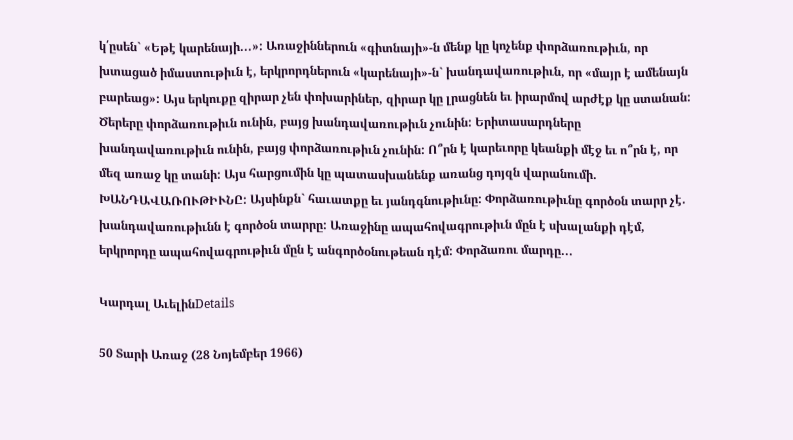կ՛ըսեն` «Եթէ կարենայի...»: Առաջիններուն «գիտնայի»-ն մենք կը կոչենք փորձառութիւն, որ խտացած իմաստութիւն է, երկրորդներուն «կարենայի»-ն` խանդավառութիւն, որ «մայր է ամենայն բարեաց»: Այս երկուքը զիրար չեն փոխարիներ, զիրար կը լրացնեն եւ իրարմով արժէք կը ստանան: Ծերերը փորձառութիւն ունին, բայց խանդավառութիւն չունին: Երիտասարդները խանդավառութիւն ունին, բայց փորձառութիւն չունին: Ո՞րն է կարեւորը կեանքի մէջ եւ ո՞րն է, որ մեզ առաջ կը տանի: Այս հարցումին կը պատասխանենք առանց դոյզն վարանումի. ԽԱՆԴԱՎԱՌՈՒԹԻՒՆԸ: Այսինքն` հաւատքը եւ յանդգնութիւնը: Փորձառութիւնը գործօն տարր չէ. խանդավառութիւնն է գործօն տարրը: Առաջինը ապահովագրութիւն մըն է սխալանքի դէմ, երկրորդը ապահովագրութիւն մըն է անգործօնութեան դէմ: Փորձառու մարդը...

Կարդալ ԱւելինDetails

50 Տարի Առաջ (28 Նոյեմբեր 1966)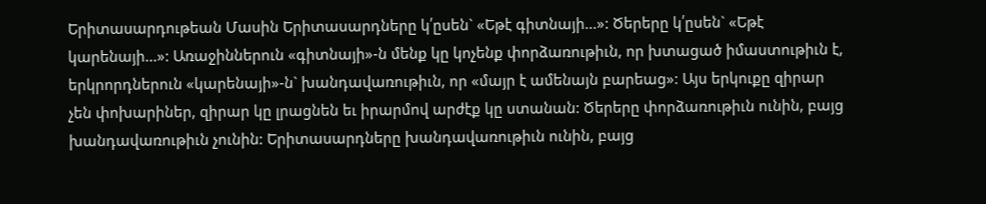Երիտասարդութեան Մասին Երիտասարդները կ՛ըսեն` «Եթէ գիտնայի...»: Ծերերը կ՛ըսեն` «Եթէ կարենայի...»: Առաջիններուն «գիտնայի»-ն մենք կը կոչենք փորձառութիւն, որ խտացած իմաստութիւն է, երկրորդներուն «կարենայի»-ն` խանդավառութիւն, որ «մայր է ամենայն բարեաց»: Այս երկուքը զիրար չեն փոխարիներ, զիրար կը լրացնեն եւ իրարմով արժէք կը ստանան: Ծերերը փորձառութիւն ունին, բայց խանդավառութիւն չունին: Երիտասարդները խանդավառութիւն ունին, բայց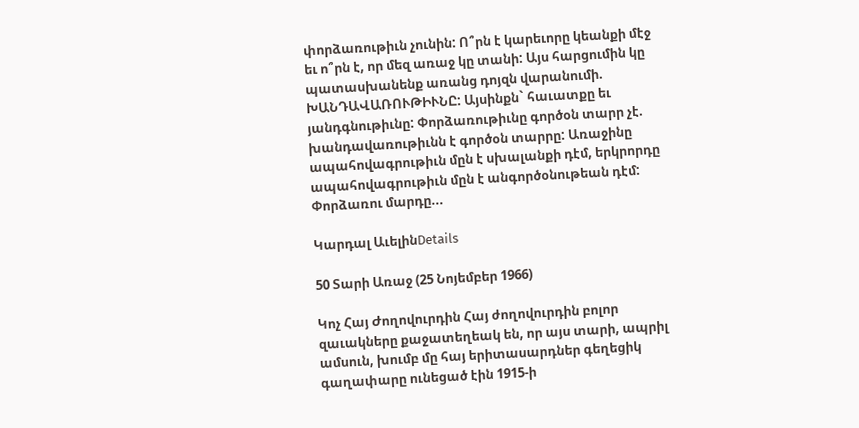փորձառութիւն չունին: Ո՞րն է կարեւորը կեանքի մէջ եւ ո՞րն է, որ մեզ առաջ կը տանի: Այս հարցումին կը պատասխանենք առանց դոյզն վարանումի. ԽԱՆԴԱՎԱՌՈՒԹԻՒՆԸ: Այսինքն` հաւատքը եւ յանդգնութիւնը: Փորձառութիւնը գործօն տարր չէ. խանդավառութիւնն է գործօն տարրը: Առաջինը ապահովագրութիւն մըն է սխալանքի դէմ, երկրորդը ապահովագրութիւն մըն է անգործօնութեան դէմ: Փորձառու մարդը...

Կարդալ ԱւելինDetails

50 Տարի Առաջ (25 Նոյեմբեր 1966)

Կոչ Հայ Ժողովուրդին Հայ ժողովուրդին բոլոր զաւակները քաջատեղեակ են, որ այս տարի, ապրիլ ամսուն, խումբ մը հայ երիտասարդներ գեղեցիկ գաղափարը ունեցած էին 1915-ի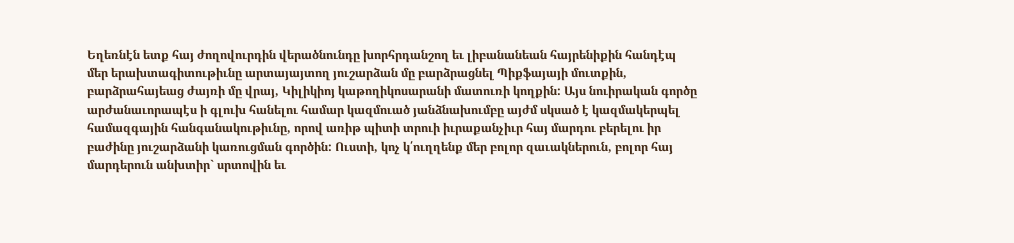Եղեռնէն ետք հայ ժողովուրդին վերածնունդը խորհրդանշող եւ լիբանանեան հայրենիքին հանդէպ մեր երախտագիտութիւնը արտայայտող յուշարձան մը բարձրացնել Պիքֆայայի մուտքին, բարձրահայեաց ժայռի մը վրայ, Կիլիկիոյ կաթողիկոսարանի մատուռի կողքին: Այս նուիրական գործը արժանաւորապէս ի գլուխ հանելու համար կազմուած յանձնախումբը այժմ սկսած է կազմակերպել համազգային հանգանակութիւնը, որով առիթ պիտի տրուի իւրաքանչիւր հայ մարդու բերելու իր բաժինը յուշարձանի կառուցման գործին: Ուստի, կոչ կ՛ուղղենք մեր բոլոր զաւակներուն, բոլոր հայ մարդերուն անխտիր` սրտովին եւ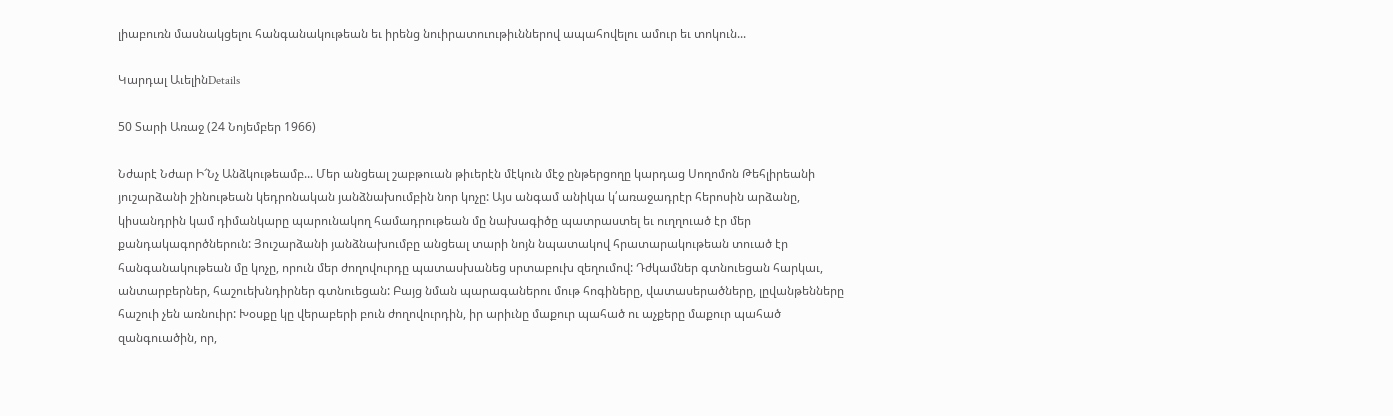լիաբուռն մասնակցելու հանգանակութեան եւ իրենց նուիրատուութիւններով ապահովելու ամուր եւ տոկուն...

Կարդալ ԱւելինDetails

50 Տարի Առաջ (24 Նոյեմբեր 1966)

Նժարէ Նժար Ի՜Նչ Անձկութեամբ... Մեր անցեալ շաբթուան թիւերէն մէկուն մէջ ընթերցողը կարդաց Սողոմոն Թեհլիրեանի յուշարձանի շինութեան կեդրոնական յանձնախումբին նոր կոչը: Այս անգամ անիկա կ՛առաջադրէր հերոսին արձանը, կիսանդրին կամ դիմանկարը պարունակող համադրութեան մը նախագիծը պատրաստել եւ ուղղուած էր մեր քանդակագործներուն: Յուշարձանի յանձնախումբը անցեալ տարի նոյն նպատակով հրատարակութեան տուած էր հանգանակութեան մը կոչը, որուն մեր ժողովուրդը պատասխանեց սրտաբուխ զեղումով: Դժկամներ գտնուեցան հարկաւ, անտարբերներ, հաշուեխնդիրներ գտնուեցան: Բայց նման պարագաներու մութ հոգիները, վատասերածները, լըվանթենները հաշուի չեն առնուիր: Խօսքը կը վերաբերի բուն ժողովուրդին, իր արիւնը մաքուր պահած ու աչքերը մաքուր պահած զանգուածին, որ,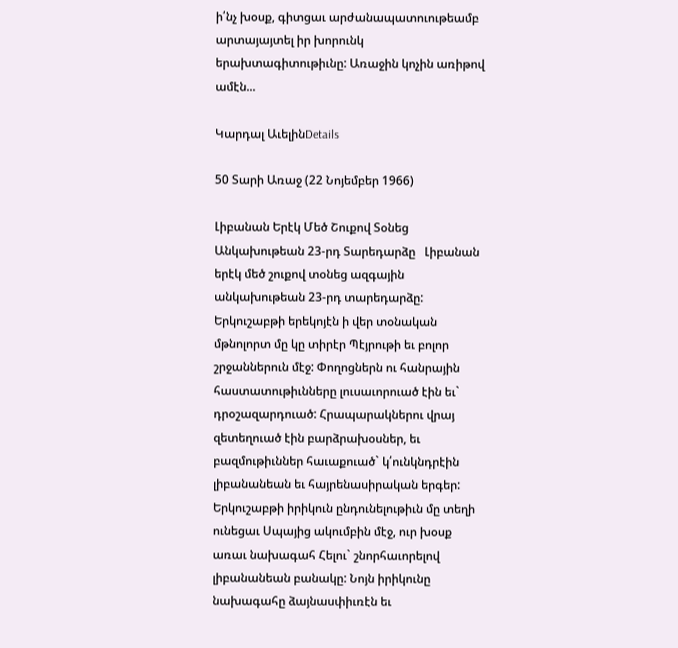ի՛նչ խօսք, գիտցաւ արժանապատուութեամբ արտայայտել իր խորունկ երախտագիտութիւնը: Առաջին կոչին առիթով ամէն...

Կարդալ ԱւելինDetails

50 Տարի Առաջ (22 Նոյեմբեր 1966)

Լիբանան Երէկ Մեծ Շուքով Տօնեց Անկախութեան 23-րդ Տարեդարձը   Լիբանան երէկ մեծ շուքով տօնեց ազգային անկախութեան 23-րդ տարեդարձը: Երկուշաբթի երեկոյէն ի վեր տօնական մթնոլորտ մը կը տիրէր Պէյրութի եւ բոլոր շրջաններուն մէջ: Փողոցներն ու հանրային հաստատութիւնները լուսաւորուած էին եւ` դրօշազարդուած: Հրապարակներու վրայ զետեղուած էին բարձրախօսներ, եւ բազմութիւններ հաւաքուած` կ՛ունկնդրէին լիբանանեան եւ հայրենասիրական երգեր: Երկուշաբթի իրիկուն ընդունելութիւն մը տեղի ունեցաւ Սպայից ակումբին մէջ, ուր խօսք առաւ նախագահ Հելու` շնորհաւորելով լիբանանեան բանակը: Նոյն իրիկունը նախագահը ձայնասփիւռէն եւ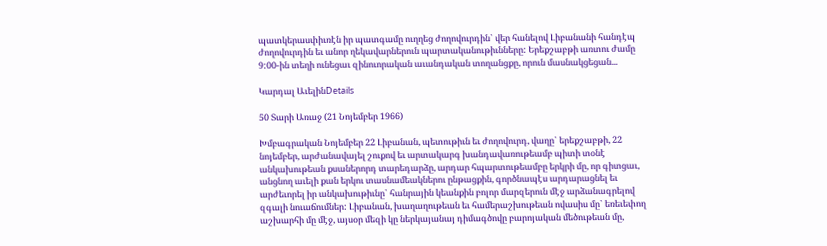պատկերասփիւռէն իր պատգամը ուղղեց ժողովուրդին` վեր հանելով Լիբանանի հանդէպ ժողովուրդին եւ անոր ղեկավարներուն պարտականութիւնները: Երեքշաբթի առտու ժամը 9:00-ին տեղի ունեցաւ զինուորական աւանդական տողանցքը, որուն մասնակցեցան...

Կարդալ ԱւելինDetails

50 Տարի Առաջ (21 Նոյեմբեր 1966)

Խմբագրական Նոյեմբեր 22 Լիբանան, պետութիւն եւ ժողովուրդ, վաղը` երեքշաբթի, 22 նոյեմբեր, արժանավայել շուքով եւ արտակարգ խանդավառութեամբ պիտի տօնէ անկախութեան քսաներորդ տարեդարձը, արդար հպարտութեամբը երկրի մը, որ գիտցաւ, անցնող աւելի քան երկու տասնամեակներու ընթացքին, գործնապէս արդարացնել եւ արժեւորել իր անկախութիւնը` հանրային կեանքին բոլոր մարզերուն մէջ արձանագրելով զգալի նուաճումներ: Լիբանան, խաղաղութեան եւ համերաշխութեան ովասիս մը` եռեւեփող աշխարհի մը մէջ, այսօր մեզի կը ներկայանայ դիմագծովը բարոյական մեծութեան մը,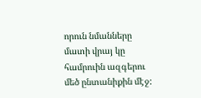որուն նմանները մատի վրայ կը համրուին ազգերու մեծ ընտանիքին մէջ: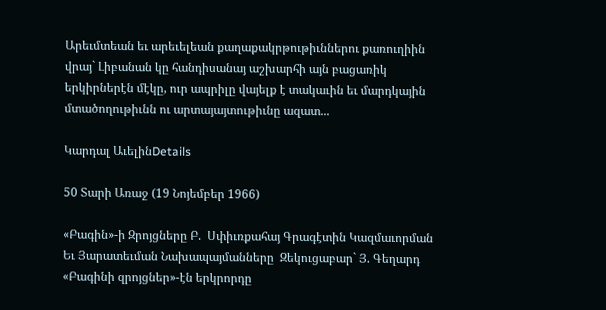Արեւմտեան եւ արեւելեան քաղաքակրթութիւններու քառուղիին վրայ` Լիբանան կը հանդիսանայ աշխարհի այն բացառիկ երկիրներէն մէկը, ուր ապրիլը վայելք է տակաւին եւ մարդկային մտածողութիւնն ու արտայայտութիւնը ազատ...

Կարդալ ԱւելինDetails

50 Տարի Առաջ (19 Նոյեմբեր 1966)

«Բագին»-ի Զրոյցները Բ.  Սփիւռքահայ Գրագէտին Կազմաւորման Եւ Յարատեւման Նախապայմանները  Զեկուցաբար` Յ. Գեղարդ «Բագինի զրոյցներ»-էն երկրորդը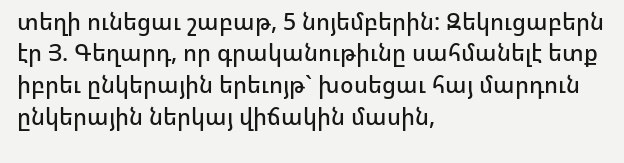տեղի ունեցաւ շաբաթ, 5 նոյեմբերին: Զեկուցաբերն էր Յ. Գեղարդ, որ գրականութիւնը սահմանելէ ետք իբրեւ ընկերային երեւոյթ` խօսեցաւ հայ մարդուն ընկերային ներկայ վիճակին մասին,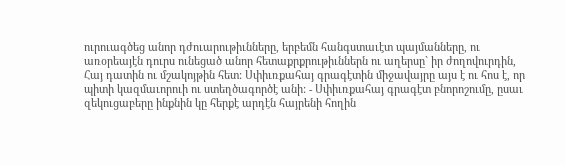ուրուագծեց անոր դժուարութիւնները, երբեմն հանգստաւէտ պայմանները, ու առօրեայէն դուրս ունեցած անոր հետաքրքրութիւններն ու աղերսը` իր ժողովուրդին, Հայ դատին ու մշակոյթին հետ: Սփիւռքահայ գրագէտին միջավայրը այս է ու հոս է, որ պիտի կազմաւորուի ու ստեղծագործէ անի: - Սփիւռքահայ գրագէտ բնորոշումը, ըսաւ զեկուցաբերը ինքնին կը հերքէ արդէն հայրենի հողին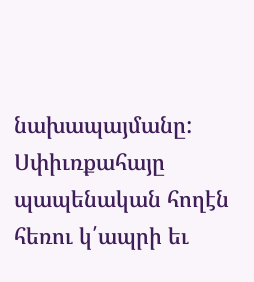նախապայմանը: Սփիւռքահայը պապենական հողէն հեռու կ՛ապրի եւ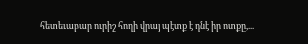հետեւաբար ուրիշ հողի վրայ պէտք է դնէ իր ոտքը,...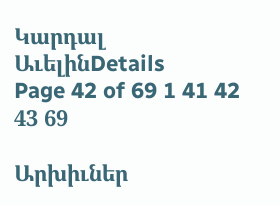Կարդալ ԱւելինDetails
Page 42 of 69 1 41 42 43 69

Արխիւներ